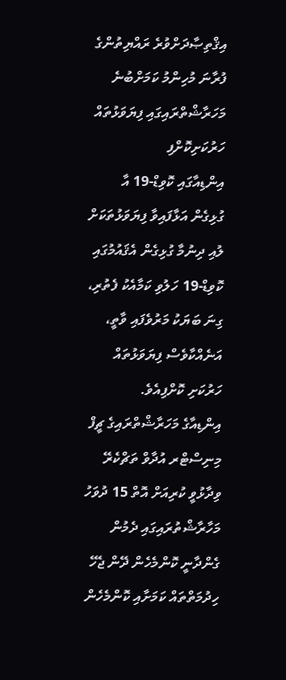އިޤްތިޞާދަށްވުރެ ރައްޔިތުންގެ ފުރާނަ މުހިންމު ކަމަށްބުނެ މަހަރާޝްތްރައިގައި ފިޔަވަޅުތައް ހަރުކަށިކޮށްފި
އިންޑިއާގައި ކޮވިޑް-19 އާ ގުޅިގެން އަޅާފައިވާ ފިޔަވަޅުތަކަށް ލުއި ދިނުމާ ގުޅިގެން އެޤައުމުގައި ކޮވިޑް-19 ހަލުވި ކަމާއެކު ފެތުރި، ގިނަ ބަޔަކު މަރުވެފައި ވާތީ، އަނެއްކާވެސް ފިޔަވަޅުތައް ހަރުކަށި ކޮށްފިއެވެ.
އިންޑިއާގެ މަހަރާޝްތްރައިގެ ޗީފް މިނިސްޓްރ އުދާވް ތަޗްކެރޭ ވިދާޅުވީ ކުރިއަށް އޮތް 15 ދުވަހު މަހާރާޝްތުރައިގައި ދެމުން ގެންދާނީ ކޮންމެހެން ދޭން ޖެހޭ ހިދުމަތްތައް ކަމަށާއި ކޮންމެހެން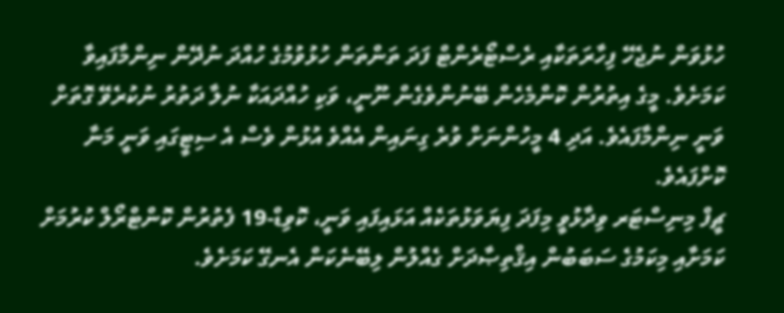ހުޅުވަން ނުޖެހޭ ފިހާރަތަކާއި ރެސްޓޯރެންޓް ފަދަ ތަންތަން ހުޅުވުމުގެ ހުއްދަ ނުދޭން ނިންމާފައިވާ ކަމަށެވެ. މީގެ އިތުރުން ކޮންމެހެން ބޭނުންވެގެން ނޫނީ، ވަކި ހުއްދައަކާ ނުލާ ދަތުރު ނުކުރެވޭ ގޮތަށް ވަނީ ނިންމާފައެވެ. އަދި 4 މީހުންނަށް ވުރެ ގިނައިން އެއްވެ އުޅުން ވެސް އެ ސިޓީގައި ވަނީ މަނާ ކޮށްފައެވެ.
ޗީފް މިނިސްޓަރ ވިދާޅުވީ މިފަދަ ފިޔަވަޅުތަކެއް އަޅައިފައި ވަނީ، ކޮވިޑް-19 ފެތުރުން ކޮންޓްރޯލް ކުރުމަށް ކަމަށާއި މިކަމުގެ ސަބަބުން އިޤްތިޞާދަށް ގެއްލުން ލިބޭނެކަން އެނގޭ ކަމަށެވެ.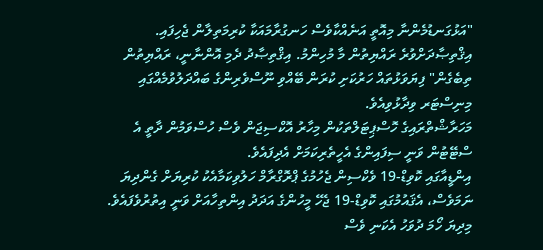"އަޅުގަނޑުމެންނާ މިއޮތީ އަނެއްކާވެސް ހަނގުރާމައަކާ ކުރިމަތިލާން ޖެހިފައި. އިޤްތިޞާދަށްވުރެ ރައްޔިތުން މާ މުހިންމު. އިޤްތިޞާދު ދެމި އޮންނާނީ، ރައްޔިތުން ތިބެގެން" ފިޔަވަޅުތައް ހަރުކަށި ކުރަން ބޭއްވި ނޫސްވެރިންގެ ބައްދަލުވުމެއްގައި މިނިސްޓަރ ވިދާޅުވިއެވެ.
މަހަރާޝްތްރައިގެ ހޮސްޕިޓަލްތަކުން މިހާރު އޮކްސިޖަން ވެސް ހުސްވަމުން ދާތީ އެ ސްޓޭޓުން ވަނީ ސިފައިންގެ އެހީތެރިކަމަށް އެދިފައެވެ.
އިންޑީއާގައި ކޮވިޑް-19 ވެކްސިން ޖެހުމުގެ ޕްރޮގްރާމް ހަލުވިކަމާއެކު ކުރިޔަށް ގެންދިޔަ ނަމަވެސް، އެޤައުމުގައި ކޮވިޑް-19 ޖެހޭ މީހުންގެ އަދަދު އިންތިހާއަށް ވަނީ އިތުރުވެފައެވެ. މިދިޔަ ހޯމަ ދުވަހު އެކަނި ވެސް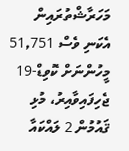މަހަރާޝްތުރައިން އެކަނި ވެސް 51,751 މީހުންނަށް ކޮވިޑް-19 ޖެހިފައިވާއިރު، މުޅި ޤައުމުން 2 ލައްކައާ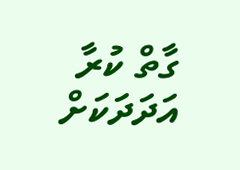ގާތް ކުރާ އަދަދަކަށް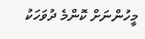މީހުންނަށް ކޮންމެ ދުވަހަކު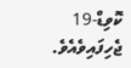ކޮވިޑް-19 ޖެހިފައިވެއެވެ.